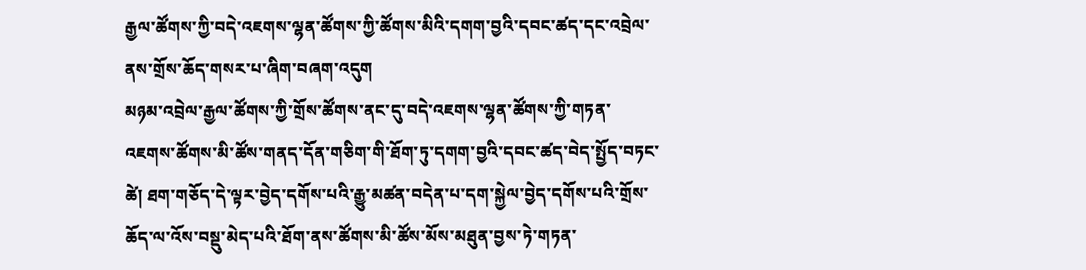རྒྱལ་ཚོགས་ཀྱི་བདེ་འཇགས་ལྷན་ཚོགས་ཀྱི་ཚོགས་མིའི་དགག་བྱའི་དབང་ཚད་དང་འབྲེལ་ནས་གྲོས་ཆོད་གསར་པ་ཞིག་བཞག་འདུག
མཉམ་འབྲེལ་རྒྱལ་ཚོགས་ཀྱི་གྲོས་ཚོགས་ནང་དུ་བདེ་འཇགས་ལྷན་ཚོགས་ཀྱི་གཏན་འཇགས་ཚོགས་མི་ཚོས་གནད་དོན་གཅིག་གི་ཐོག་ཏུ་དགག་བྱའི་དབང་ཚད་བེད་སྤྱོད་བཏང་ཚེ། ཐག་གཅོད་དེ་ལྟར་བྱེད་དགོས་པའི་རྒྱུ་མཚན་བདེན་པ་དག་སྐྱེལ་བྱེད་དགོས་པའི་གྲོས་ཆོད་ལ་འོས་བསྡུ་མེད་པའི་ཐོག་ནས་ཚོགས་མི་ཚོས་མོས་མཐུན་བྱས་ཏེ་གཏན་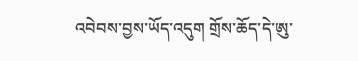འབེབས་བྱས་ཡོད་འདུག གྲོས་ཆོད་དེ་ཨུ་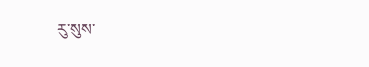རུ་སུས་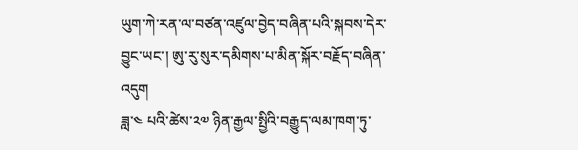ཡུག་ཀེ་རན་ལ་བཙན་འཛུལ་བྱེད་བཞིན་པའི་སྐབས་དེར་བྱུང་ཡང་། ཨུ་རུ་སུར་དམིགས་པ་མིན་སྐོར་བརྗོད་བཞིན་འདུག
ཟླ་༤ པའི་ཚེས་༢༧ ཉིན་རྒྱལ་སྤྱིའི་བརྒྱུད་ལམ་ཁག་ཏུ་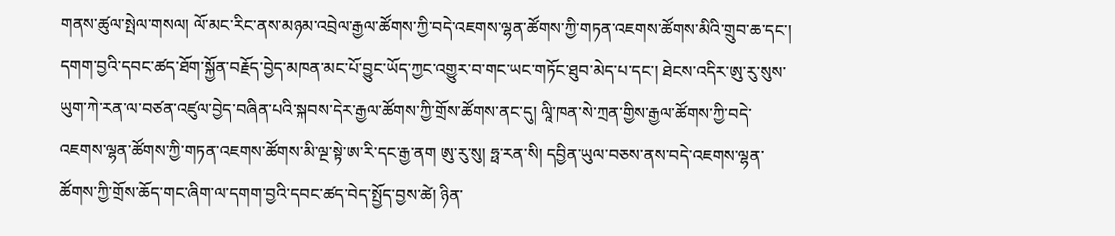གནས་ཚུལ་སྤེལ་གསལ། ལོ་མང་རིང་ནས་མཉམ་འབྲེལ་རྒྱལ་ཚོགས་ཀྱི་བདེ་འཇགས་ལྷན་ཚོགས་ཀྱི་གཏན་འཇགས་ཚོགས་མིའི་གྲུབ་ཆ་དང་། དགག་བྱའི་དབང་ཚད་ཐོག་སྐྱོན་བརྗོད་བྱེད་མཁན་མང་པོ་བྱུང་ཡོད་ཀྱང་འགྱུར་བ་གང་ཡང་གཏོང་ཐུབ་མེད་པ་དང་། ཐེངས་འདིར་ཨུ་རུ་སུས་ཡུག་ཀེ་རན་ལ་བཙན་འཛུལ་བྱེད་བཞིན་པའི་སྐབས་དེར་རྒྱལ་ཚོགས་ཀྱི་གྲོས་ཚོགས་ནང་དུ། ལཱི་ཁན་སེ་ཀྲན་གྱིས་རྒྱལ་ཚོགས་ཀྱི་བདེ་འཇགས་ལྷན་ཚོགས་ཀྱི་གཏན་འཇགས་ཚོགས་མི་ལྔ་སྟེ་ཨ་རི་དང་རྒྱ་ནག ཨུ་རུ་སུ། ཧྥ་རན་སི། དབྱིན་ཡུལ་བཅས་ནས་བདེ་འཇགས་ལྷན་ཚོགས་ཀྱི་གྲོས་ཆོད་གང་ཞིག་ལ་དགག་བྱའི་དབང་ཚད་བེད་སྤྱོད་བྱས་ཚེ། ཉིན་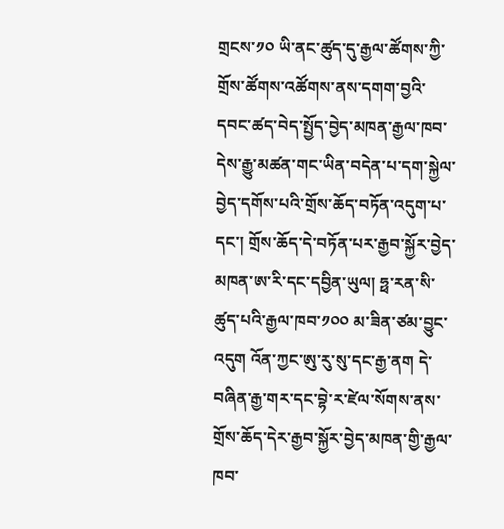གྲངས་༡༠ ཡི་ནང་ཚུད་དུ་རྒྱལ་ཚོགས་ཀྱི་གྲོས་ཚོགས་འཚོགས་ནས་དགག་བྱའི་དབང་ཚད་བེད་སྤྱོད་བྱེད་མཁན་རྒྱལ་ཁབ་དེས་རྒྱུ་མཚན་གང་ཡིན་བདེན་པ་དག་སྐྱེལ་བྱེད་དགོས་པའི་གྲོས་ཆོད་བཏོན་འདུག་པ་དང་། གྲོས་ཆོད་དེ་བཏོན་པར་རྒྱབ་སྐྱོར་བྱེད་མཁན་ཨ་རི་དང་དབྱིན་ཡུལ། ཧྥ་རན་སི་ཚུད་པའི་རྒྱལ་ཁབ་༡༠༠ མ་ཟིན་ཙམ་བྱུང་འདུག འོན་ཀྱང་ཨུ་རུ་སུ་དང་རྒྱ་ནག དེ་བཞིན་རྒྱ་གར་དང་བྷེ་ར་ཛེལ་སོགས་ནས་གྲོས་ཆོད་དེར་རྒྱབ་སྐྱོར་བྱེད་མཁན་གྱི་རྒྱལ་ཁབ་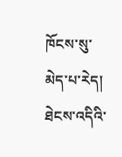ཁོངས་སུ་མེད་པ་རེད།
ཐེངས་འདིའི་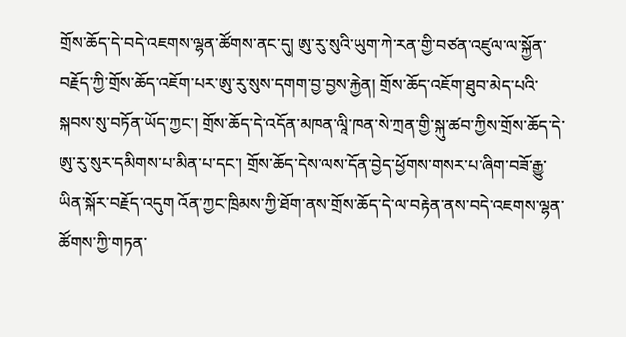གྲོས་ཆོད་དེ་བདེ་འཇགས་ལྷན་ཚོགས་ནང་དུ། ཨུ་རུ་སུའི་ཡུག་ཀེ་རན་གྱི་བཙན་འཛུལ་ལ་སྐྱོན་བརྗོད་ཀྱི་གྲོས་ཆོད་འཇོག་པར་ཨུ་རུ་སུས་དགག་བྱ་བྱས་རྐྱེན། གྲོས་ཆོད་འཇོག་ཐུབ་མེད་པའི་སྐབས་སུ་བཏོན་ཡོད་ཀྱང་། གྲོས་ཆོད་དེ་འདོན་མཁན་ལཱི་ཁན་སེ་ཀྲན་གྱི་སྐུ་ཚབ་ཀྱིས་གྲོས་ཆོད་དེ་ཨུ་རུ་སུར་དམིགས་པ་མིན་པ་དང་། གྲོས་ཆོད་དེས་ལས་དོན་བྱེད་ཕྱོགས་གསར་པ་ཞིག་བཟོ་རྒྱུ་ཡིན་སྐོར་བརྗོད་འདུག འོན་ཀྱང་ཁྲིམས་ཀྱི་ཐོག་ནས་གྲོས་ཆོད་དེ་ལ་བརྟེན་ནས་བདེ་འཇགས་ལྷན་ཚོགས་ཀྱི་གཏན་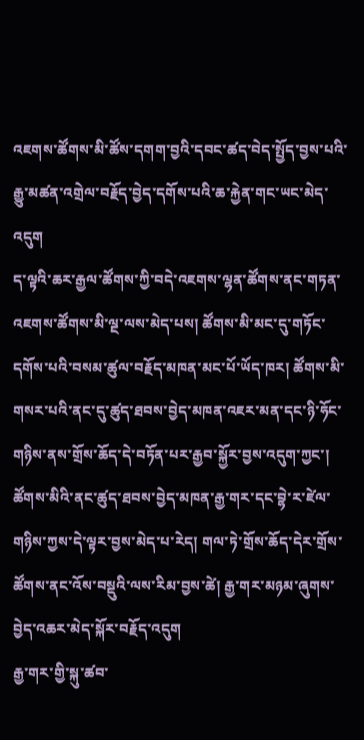འཇགས་ཚོགས་མི་ཚོས་དགག་བྱའི་དབང་ཚད་བེད་སྤྱོད་བྱས་པའི་རྒྱུ་མཚན་འགྲེལ་བརྗོད་བྱེད་དགོས་པའི་ཆ་རྐྱེན་གང་ཡང་མེད་འདུག
ད་ལྟའི་ཆར་རྒྱལ་ཚོགས་ཀྱི་བདེ་འཇགས་ལྷན་ཚོགས་ནང་གཏན་འཇགས་ཚོགས་མི་ལྔ་ལས་མེད་པས། ཚོགས་མི་མང་དུ་གཏོང་དགོས་པའི་བསམ་ཚུལ་བརྗོད་མཁན་མང་པོ་ཡོད་ཁར། ཚོགས་མི་གསར་པའི་ནང་དུ་ཚུད་ཐབས་བྱེད་མཁན་འཇར་མན་དང་ཉི་ཧོང་གཉིས་ནས་གྲོས་ཆོད་དེ་བཏོན་པར་རྒྱབ་སྐྱོར་བྱས་འདུག་ཀྱང་། ཚོགས་མིའི་ནང་ཚུད་ཐབས་བྱེད་མཁན་རྒྱ་གར་དང་བྷེ་ར་ཛེལ་གཉིས་ཀྱས་དེ་ལྟར་བྱས་མེད་པ་རེད། གལ་ཏེ་གྲོས་ཆོད་དེར་གྲོས་ཚོགས་ནང་འོས་བསྡུའི་ལས་རིམ་བྱས་ཚེ། རྒྱ་གར་མཉམ་ཞུགས་བྱེད་འཆར་མེད་སྐོར་བརྗོད་འདུག
རྒྱ་གར་གྱི་སྐུ་ཚབ་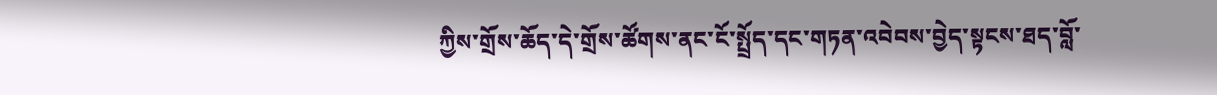ཀྱིས་གྲོས་ཆོད་དེ་གྲོས་ཚོགས་ནང་ངོ་སྤྲོད་དང་གཏན་འབེབས་བྱེད་སྟངས་ཐད་བློ་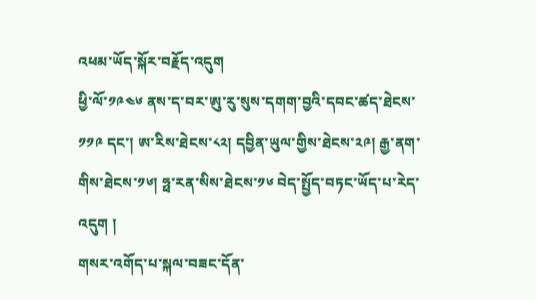འཕམ་ཡོད་སྐོར་བརྗོད་འདུག
ཕྱི་ལོ་༡༩༤༦ ནས་ད་བར་ཨུ་རུ་སུས་དགག་བྱའི་དབང་ཚད་ཐེངས་༡༡༩ དང་། ཨ་རིས་ཐེངས་༨༢། དབྱིན་ཡུལ་གྱིས་ཐེངས་༢༩། རྒྱ་ནག་གིས་ཐེངས་༡༦། ཧྥ་རན་སིས་ཐེངས་༡༦ བེད་སྤྱོད་བཏང་ཡོད་པ་རེད་འདུག །
གསར་འགོད་པ་སྐལ་བཟང་དོན་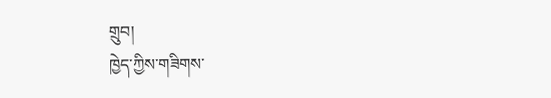གྲུབ།
ཁྱེད་ཀྱིས་གཟིགས་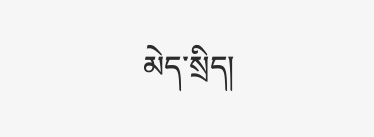མེད་སྲིད།